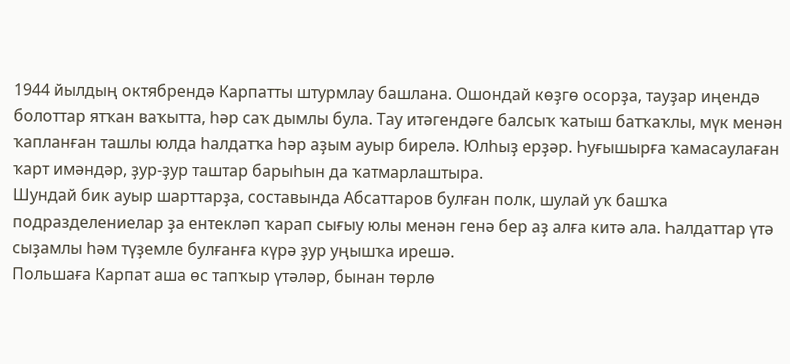1944 йылдың октябрендә Карпатты штурмлау башлана. Ошондай көҙгө осорҙа, тауҙар иңендә болоттар ятҡан ваҡытта, һәр саҡ дымлы була. Тау итәгендәге балсыҡ ҡатыш батҡаҡлы, мүк менән ҡапланған ташлы юлда һалдатҡа һәр аҙым ауыр бирелә. Юлһыҙ ерҙәр. Һуғышырға ҡамасаулаған ҡарт имәндәр, ҙур-ҙур таштар барыһын да ҡатмарлаштыра.
Шундай бик ауыр шарттарҙа, составында Абсаттаров булған полк, шулай уҡ башҡа подразделениелар ҙа ентекләп ҡарап сығыу юлы менән генә бер аҙ алға китә ала. Һалдаттар үтә сыҙамлы һәм түҙемле булғанға күрә ҙур уңышҡа ирешә.
Польшаға Карпат аша өс тапҡыр үтәләр, бынан төрлө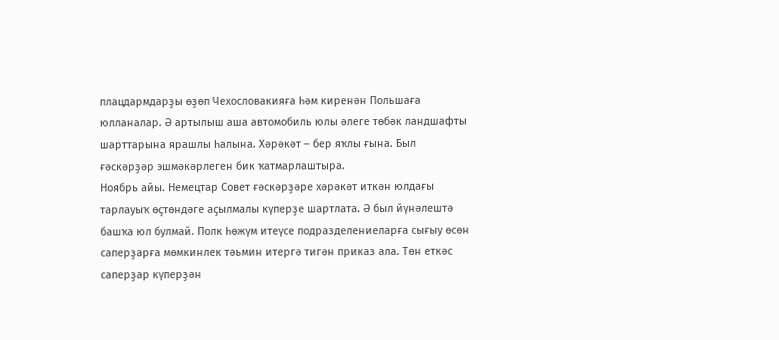плацдармдарҙы өҙөп Чехословакияға һәм киренән Польшаға юлланалар. Ә артылыш аша автомобиль юлы әлеге төбәк ландшафты шарттарына ярашлы һалына. Хәрәкәт – бер яҡлы ғына. Был ғәскәрҙәр эшмәкәрлеген бик ҡатмарлаштыра.
Ноябрь айы. Немецтар Совет ғәскәрҙәре хәрәкәт иткән юлдағы тарлауыҡ өҫтөндәге аҫылмалы күперҙе шартлата. Ә был йүнәлештә башҡа юл булмай. Полк һөжүм итеүсе подразделениеларға сығыу өсөн саперҙарға мөмкинлек тәьмин итергә тигән приказ ала. Төн еткәс саперҙар күперҙән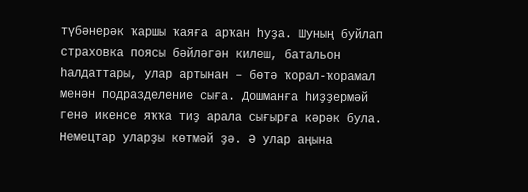түбәнерәк ҡаршы ҡаяға арҡан һуҙа. Шуның буйлап страховка поясы бәйләгән килеш, батальон һалдаттары, улар артынан – бөтә ҡорал-ҡорамал менән подразделение сыға. Дошманға һиҙҙермәй генә икенсе яҡҡа тиҙ арала сығырға кәрәк була. Немецтар уларҙы көтмәй ҙә. Ә улар аңына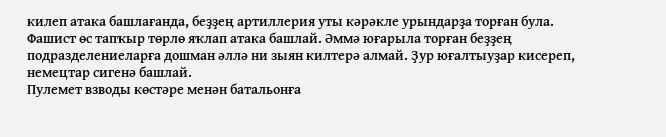килеп атака башлағанда, беҙҙең артиллерия уты кәрәкле урындарҙа торған була. Фашист өс тапҡыр төрлө яҡлап атака башлай. Әммә юғарыла торған беҙҙең подразделениеларға дошман әллә ни зыян килтерә алмай. Ҙур юғалтыуҙар кисереп, немецтар сигенә башлай.
Пулемет взводы көстәре менән батальонға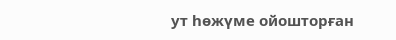ут һөжүме ойошторған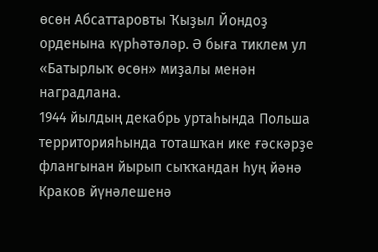өсөн Абсаттаровты Ҡыҙыл Йондоҙ орденына күрһәтәләр. Ә быға тиклем ул «Батырлыҡ өсөн» миҙалы менән наградлана.
1944 йылдың декабрь уртаһында Польша территорияһында тоташҡан ике ғәскәрҙе флангынан йырып сыҡҡандан һуң йәнә Краков йүнәлешенә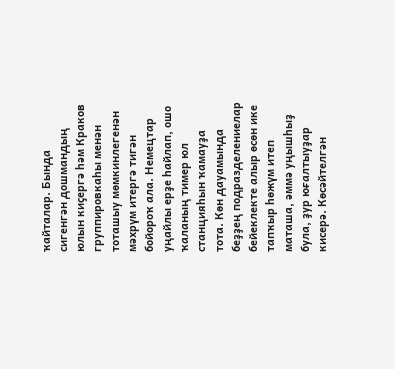ҡайталар. Бында сигенгән дошмандың юлын киҫергә һәм Краков группировкаһы менән тоташыу мөмкинлегенән мәхрүм итергә тигән бойороҡ ала. Немецтар уңайлы ерҙе һайлап, ошо ҡаланың тимер юл станцияһын ҡамауҙа тота. Көн дауамында беҙҙең подразделениелар бейеклекте алыр өсөн ике тапҡыр һөжүм итеп маташа, әммә уңышһыҙ була, ҙур юғалтыуҙар кисерә. Көсәйтелгән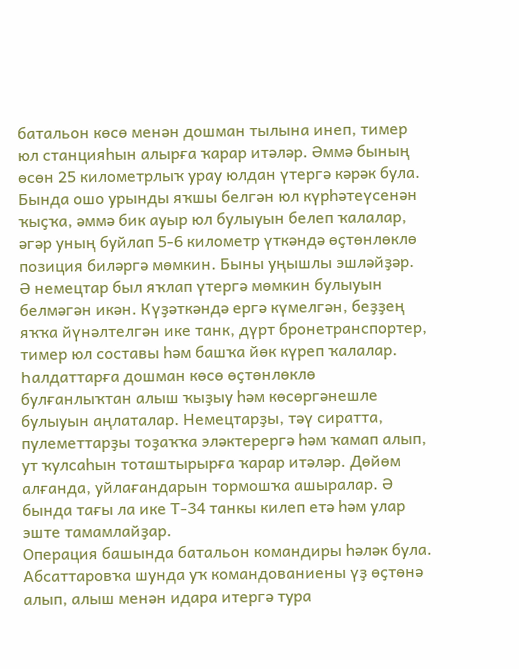батальон көсө менән дошман тылына инеп, тимер юл станцияһын алырға ҡарар итәләр. Әммә бының өсөн 25 километрлыҡ урау юлдан үтергә кәрәк була. Бында ошо урынды яҡшы белгән юл күрһәтеүсенән ҡыҫҡа, әммә бик ауыр юл булыуын белеп ҡалалар, әгәр уның буйлап 5-6 километр үткәндә өҫтөнлөклө позиция биләргә мөмкин. Быны уңышлы эшләйҙәр. Ә немецтар был яҡлап үтергә мөмкин булыуын белмәгән икән. Күҙәткәндә ергә күмелгән, беҙҙең яҡҡа йүнәлтелгән ике танк, дүрт бронетранспортер, тимер юл составы һәм башҡа йөк күреп ҡалалар. Һалдаттарға дошман көсө өҫтөнлөклө булғанлыҡтан алыш ҡыҙыу һәм көсөргәнешле булыуын аңлаталар. Немецтарҙы, тәү сиратта, пулеметтарҙы тоҙаҡҡа эләктерергә һәм ҡамап алып, ут ҡулсаһын тоташтырырға ҡарар итәләр. Дөйөм алғанда, уйлағандарын тормошҡа ашыралар. Ә бында тағы ла ике Т-34 танкы килеп етә һәм улар эште тамамлайҙар.
Операция башында батальон командиры һәләк була. Абсаттаровҡа шунда уҡ командованиены үҙ өҫтөнә алып, алыш менән идара итергә тура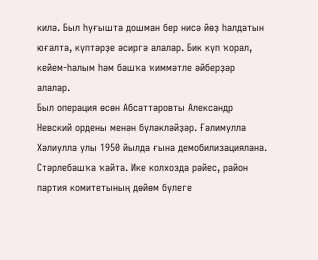килә. Был һуғышта дошман бер нисә йөҙ һалдатын юғалта, күптәрҙе әсиргә алалар. Бик күп ҡорал, кейем-һалым һәм башҡа ҡиммәтле әйберҙәр алалар.
Был операция өсөн Абсаттаровты Александр Невский ордены менән бүләкләйҙәр. Ғәлимулла Хәлиулла улы 1950 йылда ғына демобилизациялана. Стәрлебашҡа ҡайта. Ике колхозда рәйес, район партия комитетының дөйөм бүлеге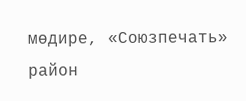мөдире, «Союзпечать» район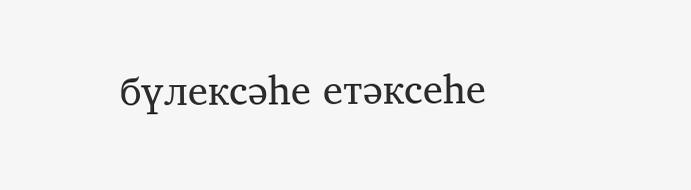бүлексәһе етәксеһе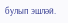булып эшләй.